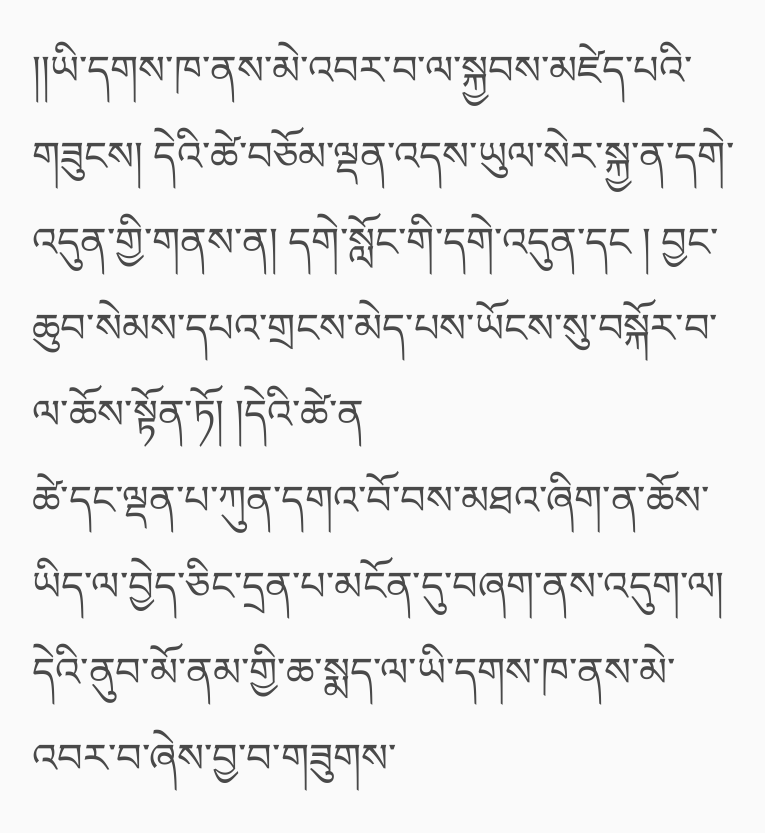།།ཡི་དགས་ཁ་ནས་མེ་འབར་བ་ལ་སྐྱབས་མཛེད་པའི་གཟུངས། དེའི་ཚེ་བཅོམ་ལྡན་འདས་ཡུལ་སེར་སྐྱ་ན་དགེ་འདུན་གྱི་གནས་ན། དགེ་སློང་གི་དགེ་འདུན་དང ། བྱང་ཆུབ་སེམས་དཔའ་གྲངས་མེད་པས་ཡོངས་སུ་བསྐོར་བ་ལ་ཆོས་སྟོན་ཏོ། །དེའི་ཚེ་ན
ཚེ་དང་ལྡན་པ་ཀུན་དགའ་བོ་བས་མཐའ་ཞིག་ན་ཆོས་ཡིད་ལ་བྱེད་ཅིང་དྲན་པ་མངོན་དུ་བཞག་ནས་འདུག་ལ། དེའི་ནུབ་མོ་ནམ་གྱི་ཆ་སྨད་ལ་ཡི་དགས་ཁ་ནས་མེ་འབར་བ་ཞེས་བྱ་བ་གཟུགས་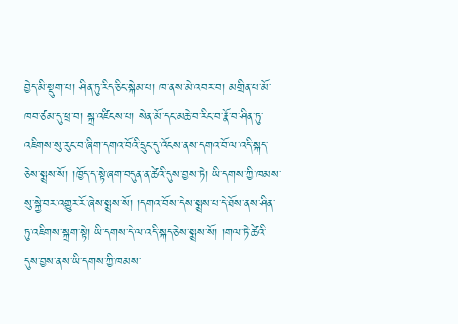བྱེད་མི་སྡུག་པ། ཤིན་ཏུ་རིད་ཅིང་སྐེམ་པ། ཁ་ནས་མེ་འབར་བ། མགྲིན་པ་མོ་ཁབ་ཙམ་དུ་ཕྲ་བ། སྐྲ་འཛིངས་པ། སེན་མོ་དང་མཆེ་བ་རིང་བ་རྣོ་བ་ཤིན་ཏུ་འཇིགས་སུ་རུང་བ་ཞིག་དགའ་བོའི་དྲུང་དུ་འོངས་ནས་དགའ་བོ་ལ་འདི་སྐད་ཅེས་སྨྲས་སོ། །ཁྱོད་ད་སྟེ་ཞག་བདུན་ན་ཚེའི་དུས་བྱས་ཏེ། ཡི་དགས་ཀྱི་ཁམས་སུ་སྐྱེ་བར་འགྱུར་རོ་ཞེས་སྨྲས་སོ། །དགའ་བོས་དེས་སྨྲས་པ་དེ་ཐོས་ནས་ཤིན་ཏུ་འཇིགས་སྐྲག་སྟེ། ཡི་དགས་དེ་ལ་འདི་སྐད་ཅེས་སྨྲས་སོ། །གལ་ཏེ་ཚེའི་དུས་བྱས་ནས་ཡི་དགས་ཀྱི་ཁམས་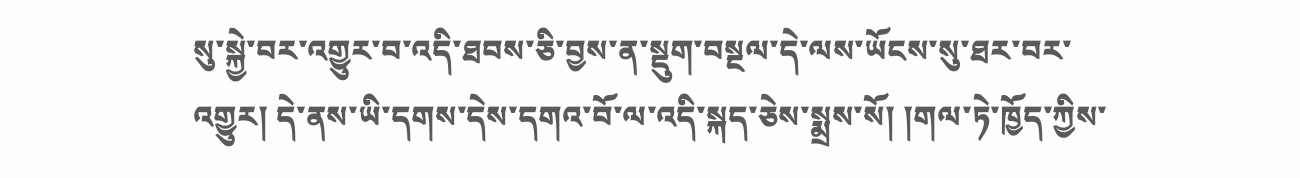སུ་སྐྱེ་བར་འགྱུར་བ་འདི་ཐབས་ཅི་བྱས་ན་སྡུག་བསྔལ་དེ་ལས་ཡོངས་སུ་ཐར་བར་འགྱུར། དེ་ནས་ཡི་དགས་དེས་དགའ་བོ་ལ་འདི་སྐད་ཅེས་སྨྲས་སོ། །གལ་ཏེ་ཁྱོད་ཀྱིས་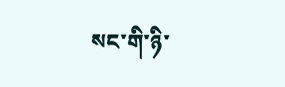སང་གི་ཉི་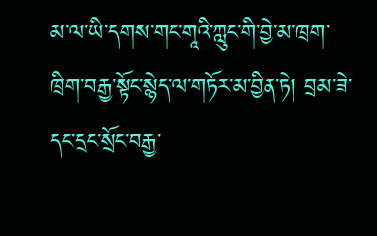མ་ལ་ཡི་དགས་གང་གཱའི་ཀླུང་གི་བྱེ་མ་ཁྲག་ཁྲིག་བརྒྱ་སྟོང་སྙེད་ལ་གཏོར་མ་བྱིན་ཏེ། བྲམ་ཟེ་དང་དྲང་སྲོང་བརྒྱ་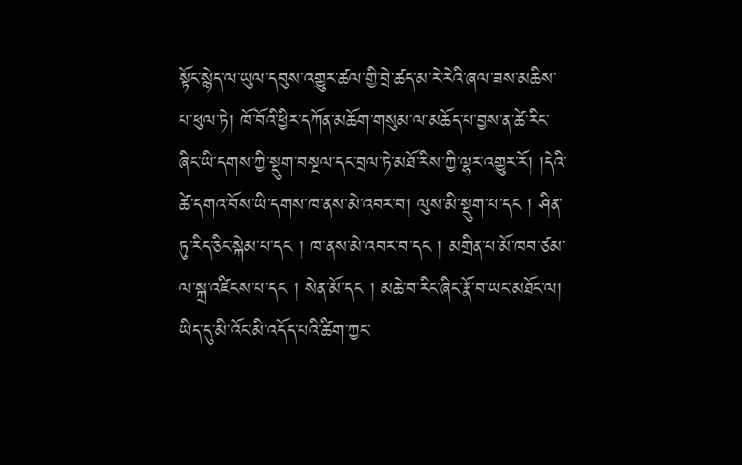སྟོང་སྙེད་ལ་ཡུལ་དབུས་འགྱུར་ཚལ་གྱི་བྲེ་ཚད་མ་རེ་རེའི་ཞལ་ཟས་མཆིས་པ་ཕུལ་ཏེ། ཁོ་བོའི་ཕྱིར་དཀོན་མཆོག་གསུམ་ལ་མཆོད་པ་བྱས་ན་ཚེ་རིང་ཞིང་ཡི་དགས་ཀྱི་སྡུག་བསྔལ་དང་བྲལ་ཏེ་མཐོ་རིས་ཀྱི་ལྷར་འགྱུར་རོ། །དེའི་ཚེ་དགའ་བོས་ཡི་དགས་ཁ་ནས་མེ་འབར་བ། ལུས་མི་སྡུག་པ་དང ། ཤིན་ཏུ་རིད་ཅིང་སྐེམ་པ་དང ། ཁ་ནས་མེ་འབར་བ་དང ། མགྲིན་པ་མོ་ཁབ་ཙམ་ལ་སྐྲ་འཛིངས་པ་དང ། སེན་མོ་དང ། མཆེ་བ་རིང་ཞིང་རྣོ་བ་ཡང་མཐོང་ལ། ཡིད་དུ་མི་འོང་མི་འདོད་པའི་ཚིག་ཀྱང་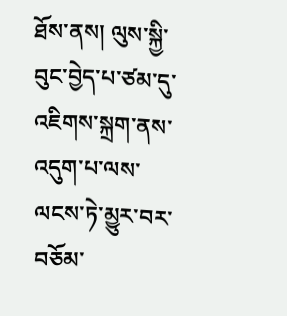ཐོས་ནས། ལུས་སྐྱི་བུང་བྱེད་པ་ཙམ་དུ་འཇིགས་སྐྲག་ནས་འདུག་པ་ལས་ལངས་ཏེ་མྱུར་བར་བཅོམ་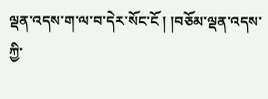ལྡན་འདས་ག་ལ་བ་དེར་སོང་ངོ ། །བཅོམ་ལྡན་འདས་ཀྱི་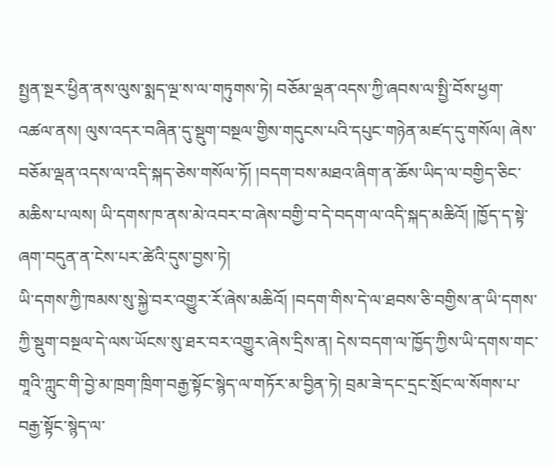སྤྱན་སྔར་ཕྱིན་ནས་ལུས་སྨད་ལྔ་ས་ལ་གཏུགས་ཏེ། བཅོམ་ལྡན་འདས་ཀྱི་ཞབས་ལ་སྤྱི་བོས་ཕྱག་འཚལ་ནས། ལུས་འདར་བཞིན་དུ་སྡུག་བསྔལ་གྱིས་གདུངས་པའི་དཔུང་གཉེན་མཛད་དུ་གསོལ། ཞེས་བཅོམ་ལྡན་འདས་ལ་འདི་སྐད་ཅེས་གསོལ་ཏོ། །བདག་བས་མཐའ་ཞིག་ན་ཆོས་ཡིད་ལ་བགྱིད་ཅིང་མཆིས་པ་ལས། ཡི་དགས་ཁ་ནས་མེ་འབར་བ་ཞེས་བགྱི་བ་དེ་བདག་ལ་འདི་སྐད་མཆིའོ། །ཁྱོད་ད་སྟེ་ཞག་བདུན་ན་ངེས་པར་ཚེའི་དུས་བྱས་ཏེ།
ཡི་དགས་ཀྱི་ཁམས་སུ་སྐྱེ་བར་འགྱུར་རོ་ཞེས་མཆིའོ། །བདག་གིས་དེ་ལ་ཐབས་ཅི་བགྱིས་ན་ཡི་དགས་ཀྱི་སྡུག་བསྔལ་དེ་ལས་ཡོངས་སུ་ཐར་བར་འགྱུར་ཞེས་དྲིས་ན། དེས་བདག་ལ་ཁྱོད་ཀྱིས་ཡི་དགས་གང་གཱའི་ཀླུང་གི་བྱེ་མ་ཁྲག་ཁྲིག་བརྒྱ་སྟོང་སྙེད་ལ་གཏོར་མ་བྱིན་ཏེ། བྲམ་ཟེ་དང་དྲང་སྲོང་ལ་སོགས་པ་བརྒྱ་སྟོང་སྙེད་ལ་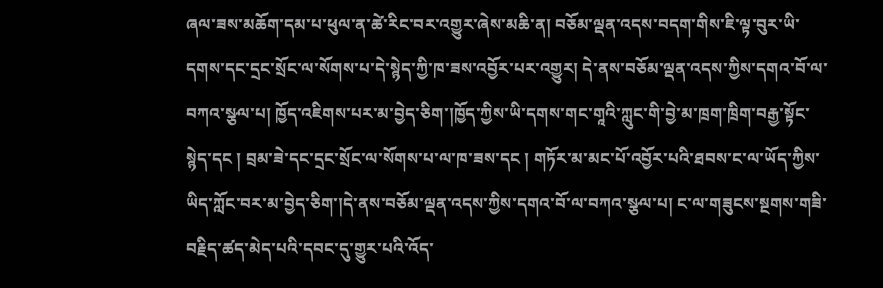ཞལ་ཟས་མཆོག་དམ་པ་ཕུལ་ན་ཚེ་རིང་བར་འགྱུར་ཞེས་མཆི་ན། བཅོམ་ལྡན་འདས་བདག་གིས་ཇི་ལྟ་བུར་ཡི་དགས་དང་དྲང་སྲོང་ལ་སོགས་པ་དེ་སྙེད་ཀྱི་ཁ་ཟས་འབྱོར་པར་འགྱུར། དེ་ནས་བཅོམ་ལྡན་འདས་ཀྱིས་དགའ་བོ་ལ་བཀའ་སྩལ་པ། ཁྱོད་འཇིགས་པར་མ་བྱེད་ཅིག་།ཁྱོད་ཀྱིས་ཡི་དགས་གང་གཱའི་ཀླུང་གི་བྱེ་མ་ཁྲག་ཁྲིག་བརྒྱ་སྟོང་སྙེད་དང ། བྲམ་ཟེ་དང་དྲང་སྲོང་ལ་སོགས་པ་ལ་ཁ་ཟས་དང ། གཏོར་མ་མང་པོ་འབྱོར་པའི་ཐབས་ང་ལ་ཡོད་ཀྱིས་ཡིད་ཀློང་བར་མ་བྱེད་ཅིག་།དེ་ནས་བཅོམ་ལྡན་འདས་ཀྱིས་དགའ་བོ་ལ་བཀའ་སྩལ་པ། ང་ལ་གཟུངས་སྔགས་གཟི་བརྗིད་ཚད་མེད་པའི་དབང་དུ་གྱུར་པའི་འོད་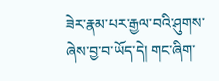ཟེར་རྣམ་པར་རྒྱལ་བའི་ཤུགས་ཞེས་བྱ་བ་ཡོད་དེ། གང་ཞིག་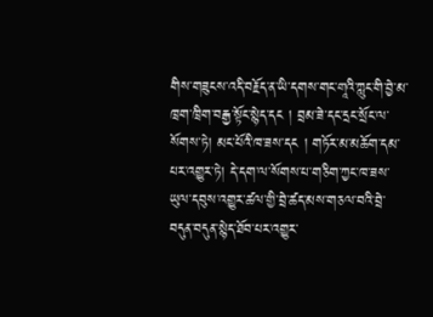གིས་གཟུངས་འདི་བརྗོད་ན་ཡི་དགས་གང་གཱའི་ཀླུང་གི་བྱེ་མ་ཁྲག་ཁྲིག་བརྒྱ་སྟོང་སྙེད་དང ། བྲམ་ཟེ་དང་དྲང་སྲོང་ལ་སོགས་ཏེ། མང་པོའི་ཁ་ཟས་དང ། གཏོར་མ་མཆོག་དམ་པར་འགྱུར་ཏེ། དེ་དག་ལ་སོགས་པ་གཅིག་ཀྱང་ཁ་ཟས་ཡུལ་དབུས་འགྱུར་ཚལ་གྱི་བྲེ་ཚད་མས་གཅལ་བའི་བྲེ་བདུན་བདུན་སྙེད་ཐོབ་པར་འགྱུར་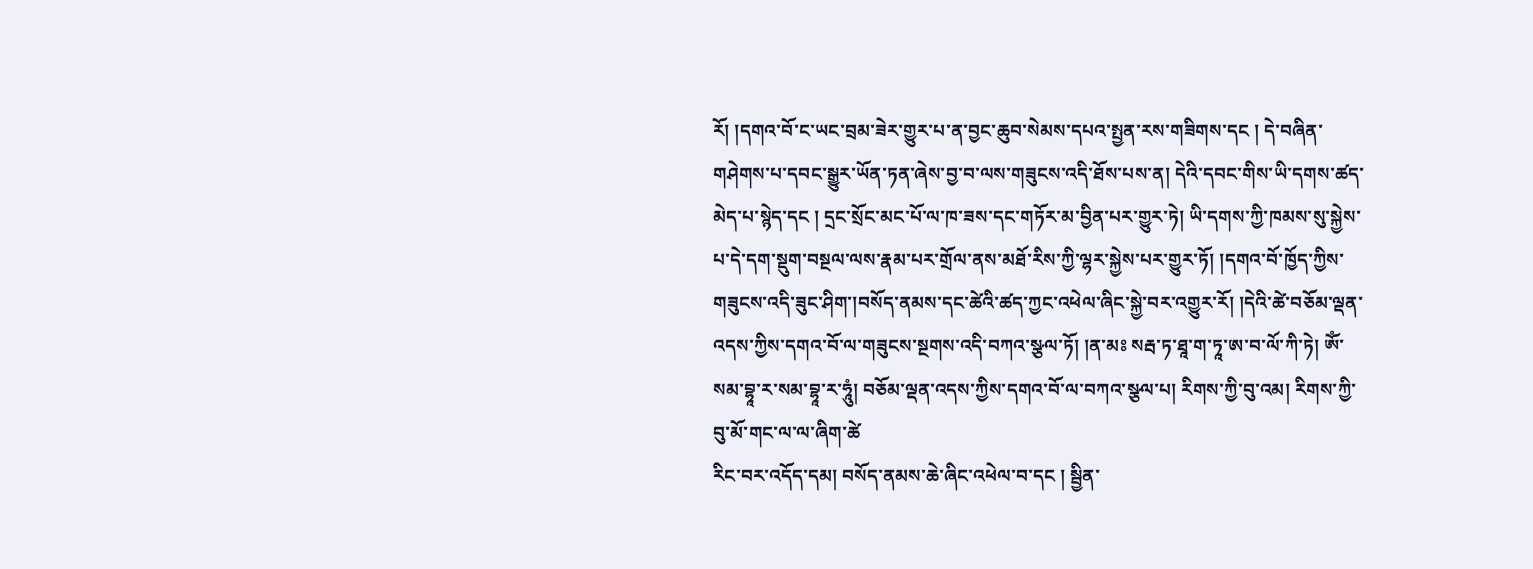རོ། །དགའ་བོ་ང་ཡང་བྲམ་ཟེར་གྱུར་པ་ན་བྱང་ཆུབ་སེམས་དཔའ་སྤྱན་རས་གཟིགས་དང ། དེ་བཞིན་གཤེགས་པ་དབང་སྒྱུར་ཡོན་ཏན་ཞེས་བྱ་བ་ལས་གཟུངས་འདི་ཐོས་པས་ན། དེའི་དབང་གིས་ཡི་དགས་ཚད་མེད་པ་སྙེད་དང ། དྲང་སྲོང་མང་པོ་ལ་ཁ་ཟས་དང་གཏོར་མ་བྱིན་པར་གྱུར་ཏེ། ཡི་དགས་ཀྱི་ཁམས་སུ་སྐྱེས་པ་དེ་དག་སྡུག་བསྔལ་ལས་རྣམ་པར་གྲོལ་ནས་མཐོ་རིས་ཀྱི་ལྷར་སྐྱེས་པར་གྱུར་ཏོ། །དགའ་བོ་ཁྱོད་ཀྱིས་གཟུངས་འདི་ཟུང་ཤིག་།བསོད་ནམས་དང་ཚེའི་ཚད་ཀྱང་འཕེལ་ཞིང་སྐྱེ་བར་འགྱུར་རོ། །དེའི་ཚེ་བཅོམ་ལྡན་འདས་ཀྱིས་དགའ་བོ་ལ་གཟུངས་སྔགས་འདི་བཀའ་སྩལ་ཏོ། །ན་མཿ སརྦ་ཏ་ཐཱ་ག་ཏཱ་ཨ་བ་ལོ་ཀི་ཏེ། ཨོཾ་སམ་བྷཱ་ར་སམ་བྷཱ་ར་ཧཱུཾ། བཅོམ་ལྡན་འདས་ཀྱིས་དགའ་བོ་ལ་བཀའ་སྩལ་པ། རིགས་ཀྱི་བུ་འམ། རིགས་ཀྱི་བུ་མོ་གང་ལ་ལ་ཞིག་ཚེ
རིང་བར་འདོད་དམ། བསོད་ནམས་ཆེ་ཞིང་འཕེལ་བ་དང ། སྦྱིན་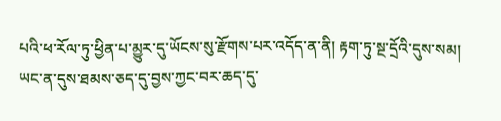པའི་ཕ་རོལ་ཏུ་ཕྱིན་པ་མྱུར་དུ་ཡོངས་སུ་རྫོགས་པར་འདོད་ན་ནི། རྟག་ཏུ་སྔ་དྲོའི་དུས་སམ། ཡང་ན་དུས་ཐམས་ཅད་དུ་བྱས་ཀྱང་བར་ཆད་དུ་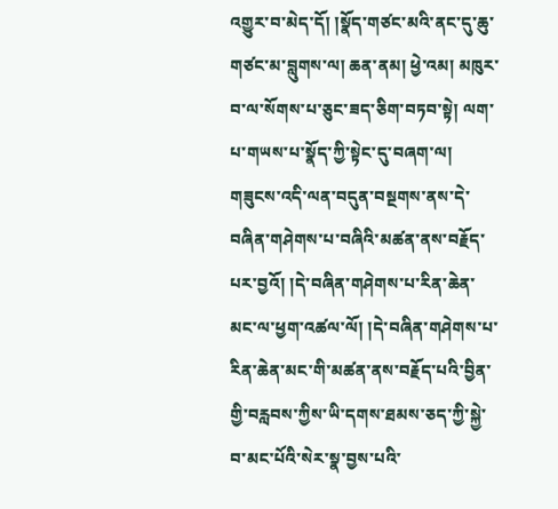འགྱུར་བ་མེད་དོ། །སྣོད་གཙང་མའི་ནང་དུ་ཆུ་གཙང་མ་བླུགས་ལ། ཆན་ནམ། ཕྱེ་འམ། མཁུར་བ་ལ་སོགས་པ་ཅུང་ཟད་ཅིག་བཏབ་སྟེ། ལག་པ་གཡས་པ་སྣོད་ཀྱི་སྟེང་དུ་བཞག་ལ། གཟུངས་འདི་ལན་བདུན་བསྔགས་ནས་དེ་བཞིན་གཤེགས་པ་བཞིའི་མཚན་ནས་བརྗོད་པར་བྱའོ། །དེ་བཞིན་གཤེགས་པ་རིན་ཆེན་མང་ལ་ཕྱག་འཚལ་ལོ། །དེ་བཞིན་གཤེགས་པ་རིན་ཆེན་མང་གི་མཚན་ནས་བརྗོད་པའི་བྱིན་གྱི་བརླབས་ཀྱིས་ཡི་དགས་ཐམས་ཅད་ཀྱི་སྐྱེ་བ་མང་པོའི་སེར་སྣ་བྱས་པའི་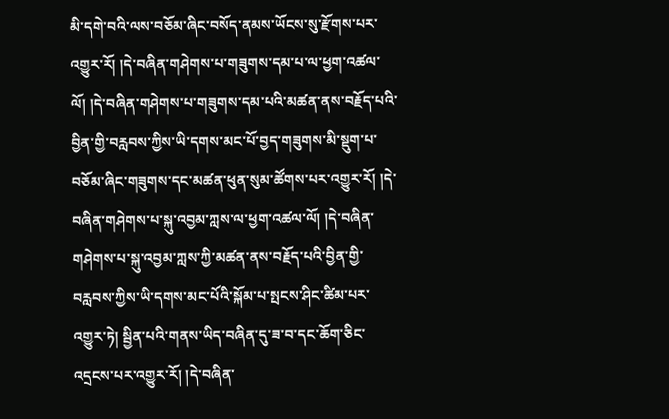མི་དགེ་བའི་ལས་བཅོམ་ཞིང་བསོད་ནམས་ཡོངས་སུ་རྫོགས་པར་འགྱུར་རོ། །དེ་བཞིན་གཤེགས་པ་གཟུགས་དམ་པ་ལ་ཕྱག་འཚལ་ལོ། །དེ་བཞིན་གཤེགས་པ་གཟུགས་དམ་པའི་མཚན་ནས་བརྗོད་པའི་བྱིན་གྱི་བརླབས་ཀྱིས་ཡི་དགས་མང་པོ་བྱད་གཟུགས་མི་སྡུག་པ་བཅོམ་ཞིང་གཟུགས་དང་མཚན་ཕུན་སུམ་ཚོགས་པར་འགྱུར་རོ། །དེ་བཞིན་གཤེགས་པ་སྐུ་འབྱམ་ཀླས་ལ་ཕྱག་འཚལ་ལོ། །དེ་བཞིན་གཤེགས་པ་སྐུ་འབྱམ་ཀླས་ཀྱི་མཚན་ནས་བརྗོད་པའི་བྱིན་གྱི་བརླབས་ཀྱིས་ཡི་དགས་མང་པོའི་སྐོམ་པ་སྤངས་ཤིང་ཚིམ་པར་འགྱུར་ཏེ། སྦྱིན་པའི་གནས་ཡིད་བཞིན་དུ་ཟ་བ་དང་ཆོག་ཅིང་འདྲངས་པར་འགྱུར་རོ། །དེ་བཞིན་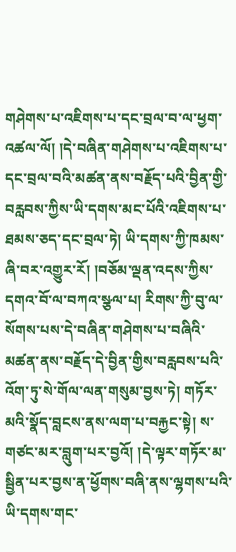གཤེགས་པ་འཇིགས་པ་དང་བྲལ་བ་ལ་ཕྱག་འཚལ་ལོ། །དེ་བཞིན་གཤེགས་པ་འཇིགས་པ་དང་བྲལ་བའི་མཚན་ནས་བརྗོད་པའི་བྱིན་གྱི་བརླབས་ཀྱིས་ཡི་དགས་མང་པོའི་འཇིགས་པ་ཐམས་ཅད་དང་བྲལ་ཏེ། ཡི་དགས་ཀྱི་ཁམས་ཞི་བར་འགྱུར་རོ། །བཅོམ་ལྡན་འདས་ཀྱིས་དགའ་བོ་ལ་བཀའ་སྩལ་པ། རིགས་ཀྱི་བུ་ལ་སོགས་པས་དེ་བཞིན་གཤེགས་པ་བཞིའི་མཚན་ནས་བརྗོད་དེ་བྱིན་གྱིས་བརླབས་པའི་འོག་ཏུ་སེ་གོལ་ལན་གསུམ་བྱས་ཏེ། གཏོར་མའི་སྣོད་བླངས་ནས་ལག་པ་བརྐྱང་སྟེ། ས་གཙང་མར་བླུག་པར་བྱའོ། །དེ་ལྟར་གཏོར་མ་སྦྱིན་པར་བྱས་ན་ཕྱོགས་བཞི་ནས་ལྷགས་པའི་ཡི་དགས་གང་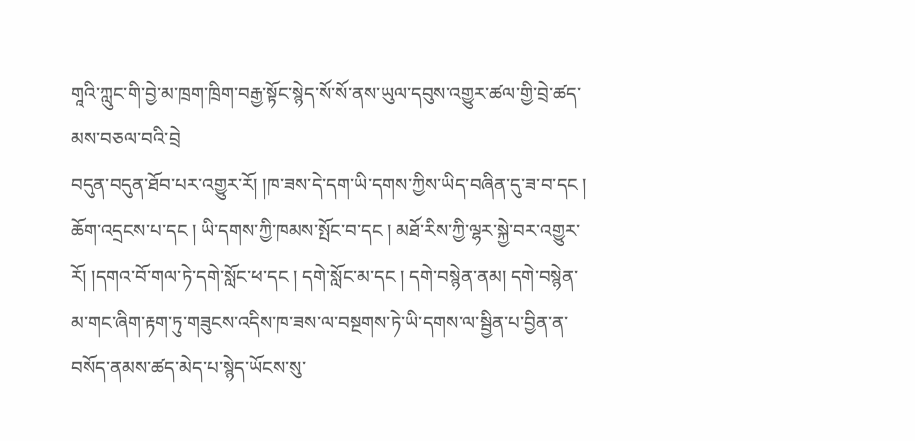གཱའི་ཀླུང་གི་བྱེ་མ་ཁྲག་ཁྲིག་བརྒྱ་སྟོང་སྙེད་སོ་སོ་ནས་ཡུལ་དབུས་འགྱུར་ཚལ་གྱི་བྲེ་ཚད་མས་བཅལ་བའི་བྲེ
བདུན་བདུན་ཐོབ་པར་འགྱུར་རོ། །ཁ་ཟས་དེ་དག་ཡི་དགས་ཀྱིས་ཡིད་བཞིན་དུ་ཟ་བ་དང ། ཆོག་འདྲངས་པ་དང ། ཡི་དགས་ཀྱི་ཁམས་སྤོང་བ་དང ། མཐོ་རིས་ཀྱི་ལྷར་སྐྱེ་བར་འགྱུར་རོ། །དགའ་བོ་གལ་ཏེ་དགེ་སློང་ཕ་དང ། དགེ་སློང་མ་དང ། དགེ་བསྙེན་ནམ། དགེ་བསྙེན་མ་གང་ཞིག་རྟག་ཏུ་གཟུངས་འདིས་ཁ་ཟས་ལ་བསྔགས་ཏེ་ཡི་དགས་ལ་སྦྱིན་པ་བྱིན་ན་བསོད་ནམས་ཚད་མེད་པ་སྙེད་ཡོངས་སུ་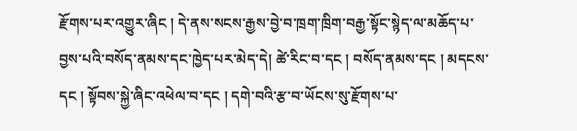རྫོགས་པར་འགྱུར་ཞིང ། དེ་ནས་སངས་རྒྱས་བྱེ་བ་ཁྲག་ཁྲིག་བརྒྱ་སྟོང་སྙེད་ལ་མཆོད་པ་བྱས་པའི་བསོད་ནམས་དང་ཁྱེད་པར་མེད་དེ། ཚེ་རིང་བ་དང ། བསོད་ནམས་དང ། མདངས་དང ། སྟོབས་སྐྱེ་ཞིང་འཕེལ་བ་དང ། དགེ་བའི་རྩ་བ་ཡོངས་སུ་རྫོགས་པ་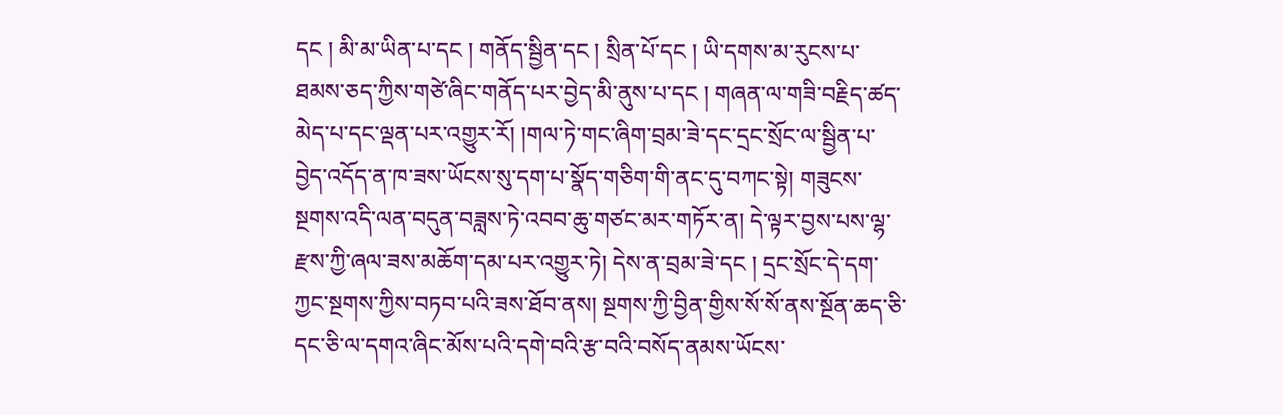དང ། མི་མ་ཡིན་པ་དང ། གནོད་སྦྱིན་དང ། སྲིན་པོ་དང ། ཡི་དགས་མ་རུངས་པ་ཐམས་ཅད་ཀྱིས་གཙེ་ཞིང་གནོད་པར་བྱེད་མི་ནུས་པ་དང ། གཞན་ལ་གཟི་བརྗིད་ཚད་མེད་པ་དང་ལྡན་པར་འགྱུར་རོ། །གལ་ཏེ་གང་ཞིག་བྲམ་ཟེ་དང་དྲང་སྲོང་ལ་སྦྱིན་པ་བྱེད་འདོད་ན་ཁ་ཟས་ཡོངས་སུ་དག་པ་སྣོད་གཅིག་གི་ནང་དུ་བཀང་སྟེ། གཟུངས་སྔགས་འདི་ལན་བདུན་བཟླས་ཏེ་འབབ་ཆུ་གཙང་མར་གཏོར་ན། དེ་ལྟར་བྱས་པས་ལྷ་རྫས་ཀྱི་ཞལ་ཟས་མཆོག་དམ་པར་འགྱུར་ཏེ། དེས་ན་བྲམ་ཟེ་དང ། དྲང་སྲོང་དེ་དག་ཀྱང་སྔགས་ཀྱིས་བཏབ་པའི་ཟས་ཐོབ་ནས། སྔགས་ཀྱི་བྱིན་གྱིས་སོ་སོ་ནས་སྔོན་ཆད་ཅི་དང་ཅི་ལ་དགའ་ཞིང་མོས་པའི་དགེ་བའི་རྩ་བའི་བསོད་ནམས་ཡོངས་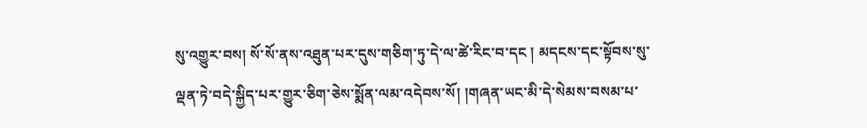སུ་འགྱུར་བས། སོ་སོ་ནས་འཐུན་པར་དུས་གཅིག་ཏུ་དེ་ལ་ཚེ་རིང་བ་དང ། མདངས་དང་སྟོབས་སུ་ལྡན་ཏེ་བདེ་སྐྱིད་པར་གྱུར་ཅིག་ཅེས་སྨོན་ལམ་འདེབས་སོ། །གཞན་ཡང་མི་དེ་སེམས་བསམ་པ་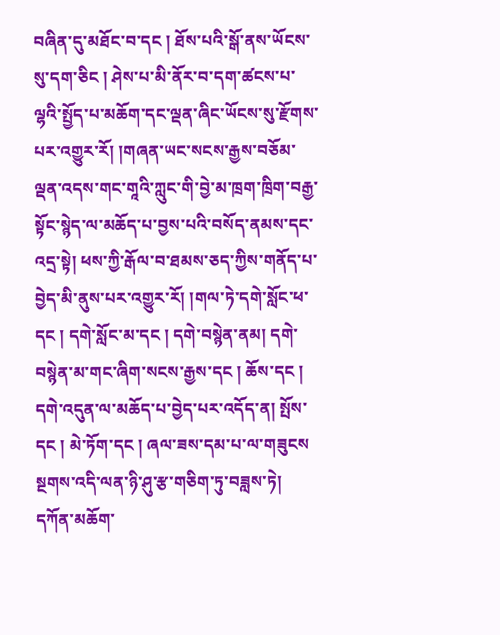བཞིན་དུ་མཐོང་བ་དང ། ཐོས་པའི་སྒོ་ནས་ཡོངས་སུ་དག་ཅིང ། ཤེས་པ་མི་ནོར་བ་དག་ཚངས་པ་ལྷའི་སྤྱོད་པ་མཆོག་དང་ལྡན་ཞིང་ཡོངས་སུ་རྫོགས་པར་འགྱུར་རོ། །གཞན་ཡང་སངས་རྒྱས་བཅོམ་ལྡན་འདས་གང་གཱའི་ཀླུང་གི་བྱེ་མ་ཁྲག་ཁྲིག་བརྒྱ་སྟོང་སྙེད་ལ་མཆོད་པ་བྱས་པའི་བསོད་ནམས་དང་འདྲ་སྟེ། ཕས་ཀྱི་རྒོལ་བ་ཐམས་ཅད་ཀྱིས་གནོད་པ་བྱེད་མི་ནུས་པར་འགྱུར་རོ། །གལ་ཏེ་དགེ་སློང་ཕ་དང ། དགེ་སློང་མ་དང ། དགེ་བསྙེན་ནམ། དགེ་བསྙེན་མ་གང་ཞིག་སངས་རྒྱས་དང ། ཆོས་དང ། དགེ་འདུན་ལ་མཆོད་པ་བྱེད་པར་འདོད་ན། སྤོས་དང ། མེ་ཏོག་དང ། ཞལ་ཟས་དམ་པ་ལ་གཟུངས
སྔགས་འདི་ལན་ཉི་ཤུ་རྩ་གཅིག་ཏུ་བཟླས་ཏེ། དཀོན་མཆོག་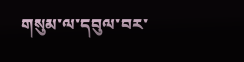གསུམ་ལ་དབུལ་བར་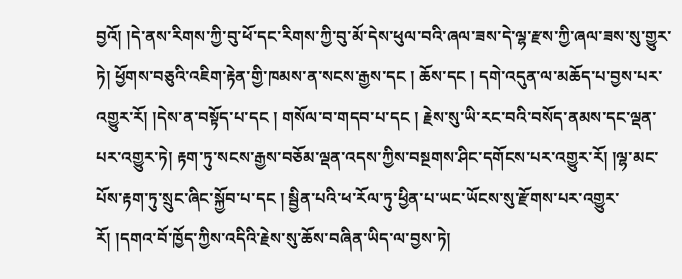བྱའོ། །དེ་ནས་རིགས་ཀྱི་བུ་ཕོ་དང་རིགས་ཀྱི་བུ་མོ་དེས་ཕུལ་བའི་ཞལ་ཟས་དེ་ལྷ་རྫས་ཀྱི་ཞལ་ཟས་སུ་གྱུར་ཏེ། ཕྱོགས་བཅུའི་འཇིག་རྟེན་གྱི་ཁམས་ན་སངས་རྒྱས་དང ། ཆོས་དང ། དགེ་འདུན་ལ་མཆོད་པ་བྱས་པར་འགྱུར་རོ། །དེས་ན་བསྟོད་པ་དང ། གསོལ་བ་གདབ་པ་དང ། རྗེས་སུ་ཡི་རང་བའི་བསོད་ནམས་དང་ལྡན་པར་འགྱུར་ཏེ། རྟག་ཏུ་སངས་རྒྱས་བཅོམ་ལྡན་འདས་ཀྱིས་བསྔགས་ཤིང་དགོངས་པར་འགྱུར་རོ། །ལྷ་མང་པོས་རྟག་ཏུ་སྲུང་ཞིང་སྐྱོབ་པ་དང ། སྦྱིན་པའི་ཕ་རོལ་ཏུ་ཕྱིན་པ་ཡང་ཡོངས་སུ་རྫོགས་པར་འགྱུར་རོ། །དགའ་བོ་ཁྱོད་ཀྱིས་འདིའི་རྗེས་སུ་ཆོས་བཞིན་ཡིད་ལ་བྱས་ཏེ།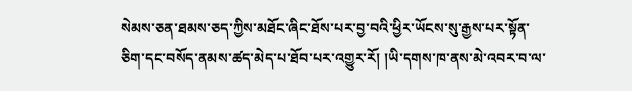སེམས་ཅན་ཐམས་ཅད་ཀྱིས་མཐོང་ཞིང་ཐོས་པར་བྱ་བའི་ཕྱིར་ཡོངས་སུ་རྒྱས་པར་སྟོན་ཅིག་དང་བསོད་ནམས་ཚད་མེད་པ་ཐོབ་པར་འགྱུར་རོ། །ཡི་དགས་ཁ་ནས་མེ་འབར་བ་ལ་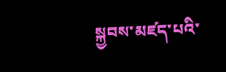སྐྱབས་མཛད་པའི་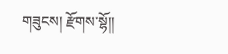གཟུངས། རྫོགས་སྷོ།།